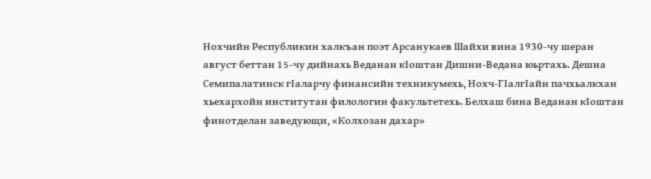Нохчийн Республикин халкъан поэт Арсанукаев Шайхи вина 1930-чу шеран август беттан 15-чу дийнахь Веданан кIоштан Дишни-Ведана юьртахь. Дешна Семипалатинск гIаларчу финансийн техникумехь, Нохч-ГIалгIайн пачхьалкхан хьехархойн институтан филологин факультетехь. Белхаш бина Веданан кIоштан финотделан заведующи, «Колхозан дахар»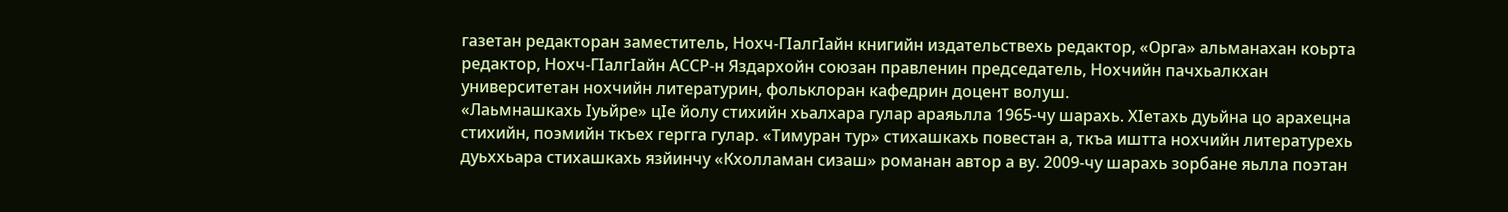газетан редакторан заместитель, Нохч-ГIалгIайн книгийн издательствехь редактор, «Орга» альманахан коьрта редактор, Нохч-ГIалгIайн АССР-н Яздархойн союзан правленин председатель, Нохчийн пачхьалкхан университетан нохчийн литературин, фольклоран кафедрин доцент волуш.
«Лаьмнашкахь Iуьйре» цIе йолу стихийн хьалхара гулар араяьлла 1965-чу шарахь. ХIетахь дуьйна цо арахецна стихийн, поэмийн ткъех гергга гулар. «Тимуран тур» стихашкахь повестан а, ткъа иштта нохчийн литературехь дуьххьара стихашкахь язйинчу «Кхолламан сизаш» романан автор а ву. 2009-чу шарахь зорбане яьлла поэтан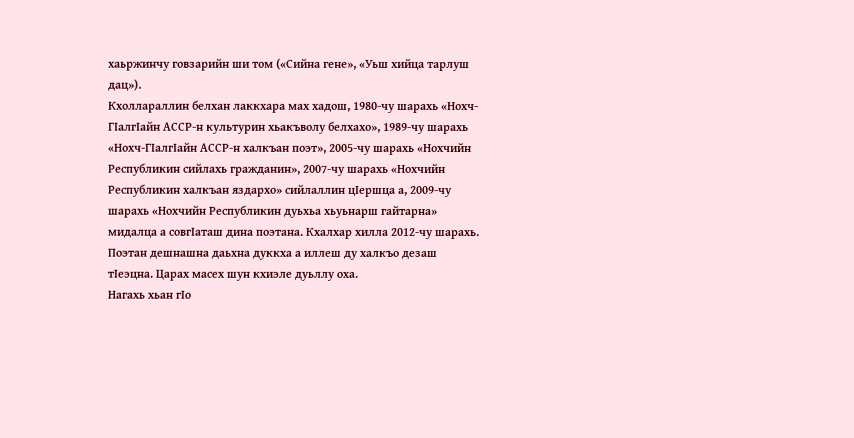хаьржинчу говзарийн ши том («Сийна гене», «Уьш хийца тарлуш дац»).
Кхоллараллин белхан лаккхара мах хадош, 1980-чу шарахь «Нохч-ГIалгIайн АССР-н культурин хьакъволу белхахо», 1989-чу шарахь «Нохч-ГIалгIайн АССР-н халкъан поэт», 2005-чу шарахь «Нохчийн Республикин сийлахь гражданин», 2007-чу шарахь «Нохчийн Республикин халкъан яздархо» сийлаллин цIершца а, 2009-чу шарахь «Нохчийн Республикин дуьхьа хьуьнарш гайтарна» мидалца а совгIаташ дина поэтана. Кхалхар хилла 2012-чу шарахь.
Поэтан дешнашна даьхна дуккха а иллеш ду халкъо дезаш тIеэцна. Царах масех шун кхиэле дуьллу оха.
Нагахь хьан гIо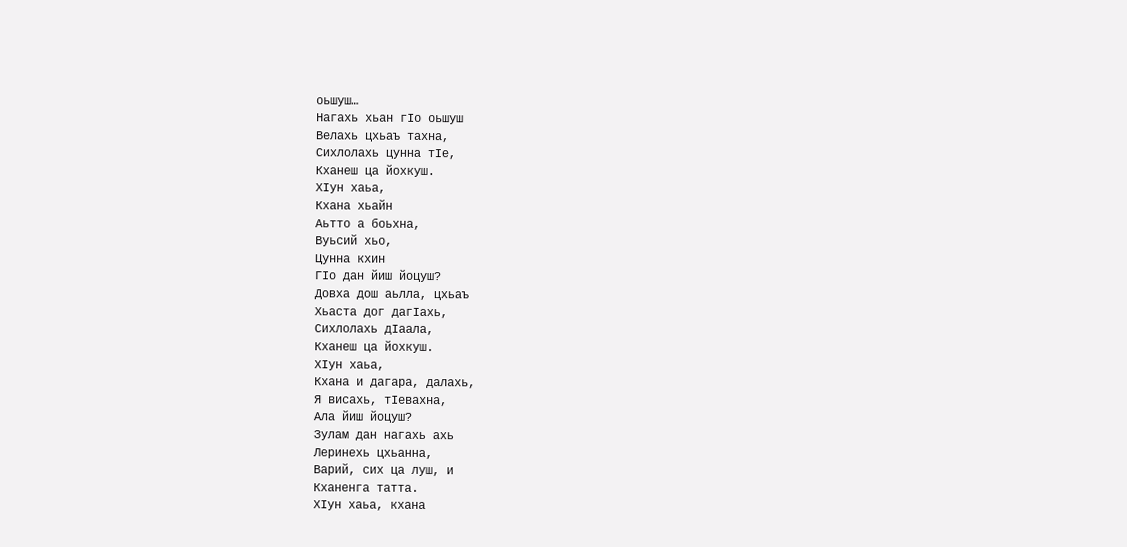оьшуш…
Нагахь хьан гIо оьшуш
Велахь цхьаъ тахна,
Сихлолахь цунна тIе,
Кханеш ца йохкуш.
ХIун хаьа,
Кхана хьайн
Аьтто а боьхна,
Вуьсий хьо,
Цунна кхин
ГIо дан йиш йоцуш?
Довха дош аьлла, цхьаъ
Хьаста дог дагIахь,
Сихлолахь дIаала,
Кханеш ца йохкуш.
ХIун хаьа,
Кхана и дагара, далахь,
Я висахь, тIевахна,
Ала йиш йоцуш?
Зулам дан нагахь ахь
Леринехь цхьанна,
Варий, сих ца луш, и
Кханенга татта.
ХIун хаьа, кхана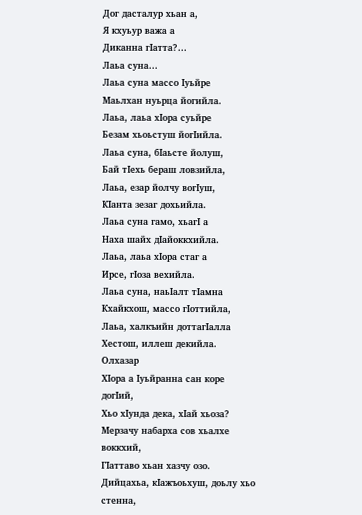Дог дасталур хьан а,
Я кхуьур важа а
Диканна гIатта?…
Лаьа суна…
Лаьа суна массо Iуьйре
Маьлхан нуьрца йогийла.
Лаьа, лаьа хIора суьйре
Безам хьоьстуш йогIийла.
Лаьа суна, бIаьсте йолуш,
Бай тIехь бераш ловзийла,
Лаьа, езар йолчу вогIуш,
КIанта зезаг дохьийла.
Лаьа суна гамо, хьагI а
Наха шайх дIайоккхийла.
Лаьа, лаьа хIора стаг а
Ирсе, гIоза вехийла.
Лаьа суна, наьIалт тIамна
Кхайкхош, массо гIоттийла,
Лаьа, халкъийн доттагIалла
Хестош, иллеш декийла.
Олхазар
ХIора а Iуьйранна сан коре догIий,
Хьо хIунда дека, хIай хьоза?
Мерзачу набарха сов хьалхе воккхий,
ГIаттаво хьан хазчу озо.
Дийцахьа, кIажъоьхуш, доьлу хьо стенна,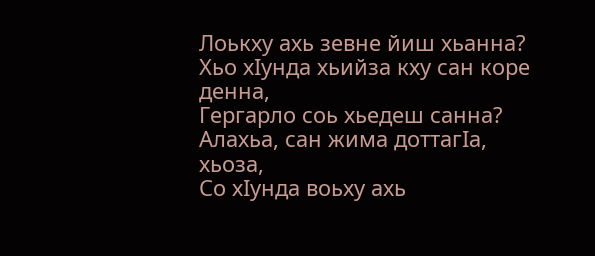Лоькху ахь зевне йиш хьанна?
Хьо хIунда хьийза кху сан коре денна,
Гергарло соь хьедеш санна?
Алахьа, сан жима доттагIа, хьоза,
Со хIунда воьху ахь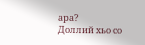ара?
Доллий хьо со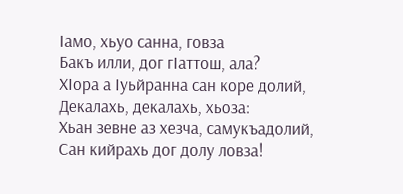Iамо, хьуо санна, говза
Бакъ илли, дог гIаттош, ала?
ХIора а Iуьйранна сан коре долий,
Декалахь, декалахь, хьоза:
Хьан зевне аз хезча, самукъадолий,
Сан кийрахь дог долу ловза!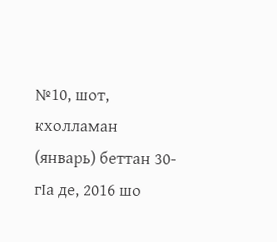№10, шот, кхолламан (январь) беттан 30-гIа де, 2016 шо